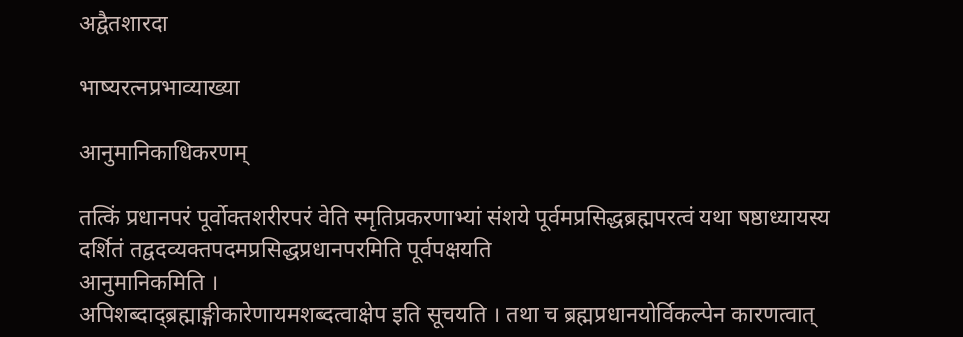अद्वैतशारदा

भाष्यरत्नप्रभाव्याख्या

आनुमानिकाधिकरणम्

तत्किं प्रधानपरं पूर्वोक्तशरीरपरं वेति स्मृतिप्रकरणाभ्यां संशये पूर्वमप्रसिद्धब्रह्मपरत्वं यथा षष्ठाध्यायस्य दर्शितं तद्वदव्यक्तपदमप्रसिद्धप्रधानपरमिति पूर्वपक्षयति
आनुमानिकमिति ।
अपिशब्दाद्ब्रह्माङ्गीकारेणायमशब्दत्वाक्षेप इति सूचयति । तथा च ब्रह्मप्रधानयोर्विकल्पेन कारणत्वात्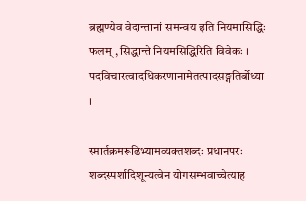ब्रह्मण्येव वेदान्तानां समन्वय इति नियमासिद्धिः फलम् , सिद्धान्ते नियमसिद्धिरिति विवेकः । पदविचारत्वादधिकरणानामेतत्पादसङ्गतिर्बोध्या ।

स्मार्तक्रमरूढिभ्यामव्यक्तशब्दः प्रधानपरः शब्दस्पर्शादिशून्यत्वेन योगसम्भवाच्चेत्याह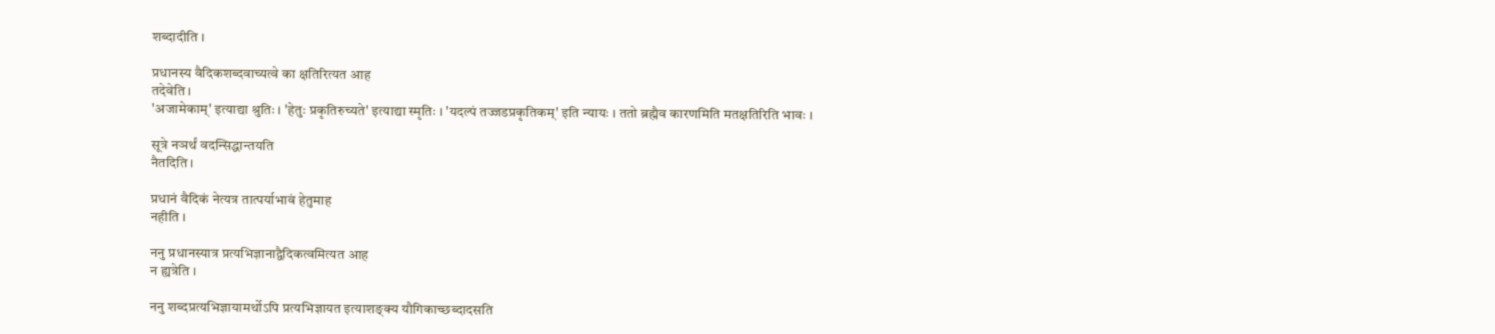शब्दादीति ।

प्रधानस्य वैदिकशब्दवाच्यत्वे का क्षतिरित्यत आह
तदेवेति ।
'अजामेकाम्' इत्याद्या श्रुतिः । 'हेतुः प्रकृतिरुच्यते' इत्याद्या स्मृतिः । 'यदल्पं तज्जडप्रकृतिकम्' इति न्यायः । ततो ब्रह्मैव कारणमिति मतक्षतिरिति भावः ।

सूत्रे नञर्थं वदन्सिद्धान्तयति
नैतदिति ।

प्रधानं वैदिकं नेत्यत्र तात्पर्याभावं हेतुमाह
नहीति ।

ननु प्रधानस्यात्र प्रत्यभिज्ञानाद्वैदिकत्वमित्यत आह
न ह्यत्रेति ।

ननु शब्दप्रत्यभिज्ञायामर्थोऽपि प्रत्यभिज्ञायत इत्याशङ्क्य यौगिकाच्छब्दादसति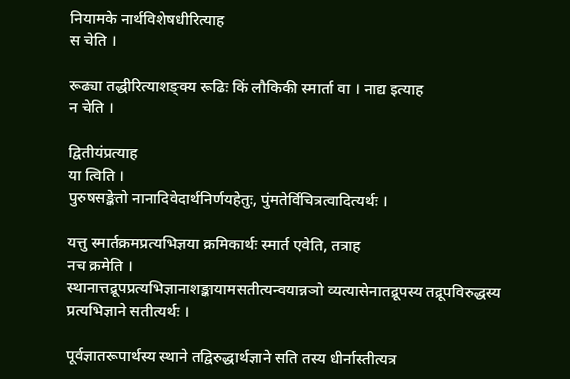नियामके नार्थविशेषधीरित्याह
स चेति ।

रूढ्या तद्धीरित्याशङ्क्य रूढिः किं लौकिकी स्मार्ता वा । नाद्य इत्याह
न चेति ।

द्वितीयंप्रत्याह
या त्विति ।
पुरुषसङ्केतो नानादिवेदार्थनिर्णयहेतुः, पुंमतेर्विचित्रत्वादित्यर्थः ।

यत्तु स्मार्तक्रमप्रत्यभिज्ञया क्रमिकार्थः स्मार्त एवेति, तत्राह
नच क्रमेति ।
स्थानात्तद्रूपप्रत्यभिज्ञानाशङ्कायामसतीत्यन्वयान्नञो व्यत्यासेनातद्रूपस्य तद्रूपविरुद्धस्य प्रत्यभिज्ञाने सतीत्यर्थः ।

पूर्वज्ञातरूपार्थस्य स्थाने तद्विरुद्धार्थज्ञाने सति तस्य धीर्नास्तीत्यत्र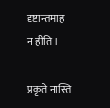दृष्टान्तमाह
न हीति ।

प्रकृते नास्ति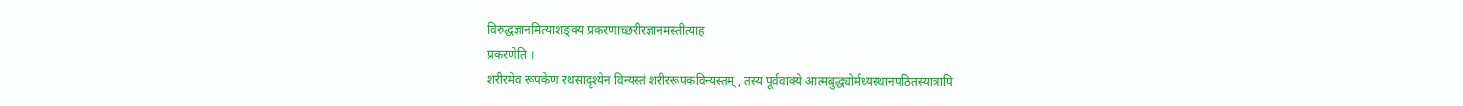विरुद्धज्ञानमित्याशङ्क्य प्रकरणाच्छरीरज्ञानमस्तीत्याह
प्रकरणेति ।
शरीरमेव रूपकेण रथसादृश्येन विन्यस्तं शरीररूपकविन्यस्तम् , तस्य पूर्ववाक्ये आत्मबुद्ध्योर्मध्यस्थानपठितस्यात्रापि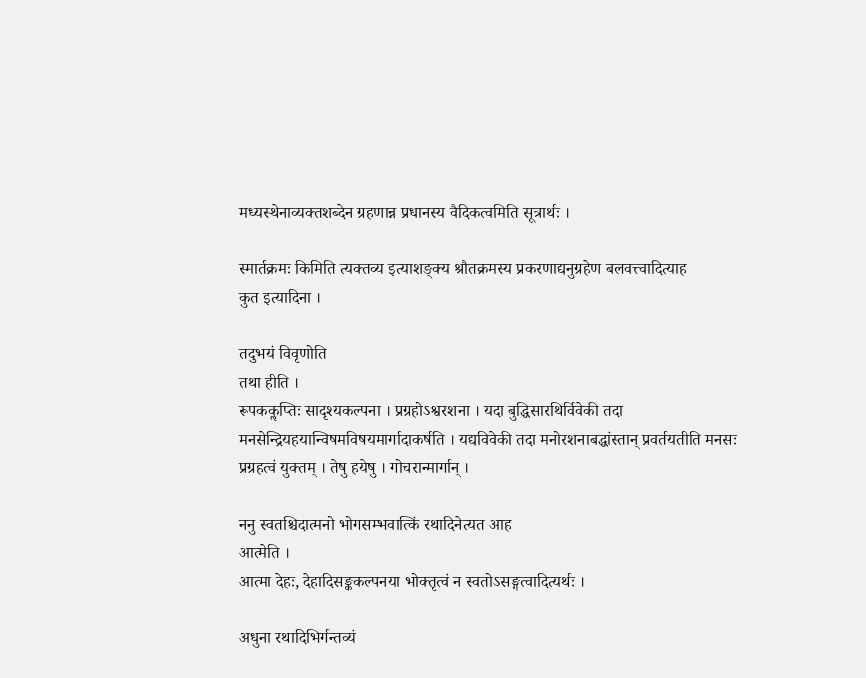मध्यस्थेनाव्यक्तशब्देन ग्रहणान्न प्रधानस्य वैदिकत्वमिति सूत्रार्थः ।

स्मार्तक्रमः किमिति त्यक्तव्य इत्याशङ्क्य श्रौतक्रमस्य प्रकरणाद्यनुग्रहेण बलवत्त्वादित्याह
कुत इत्यादिना ।

तदुभयं विवृणोति
तथा हीति ।
रूपककॢप्तिः सादृश्यकल्पना । प्रग्रहोऽश्वरशना । यदा बुद्धिसारथिर्विवेकी तदा मनसेन्द्रियहयान्विषमविषयमार्गादाकर्षति । यद्यविवेकी तदा मनोरशनाबद्धांस्तान् प्रवर्तयतीति मनसः प्रग्रहत्वं युक्तम् । तेषु हयेषु । गोचरान्मार्गान् ।

ननु स्वतश्चिदात्मनो भोगसम्भवात्किं रथादिनेत्यत आह
आत्मेति ।
आत्मा देहः, देहादिसङ्ककल्पनया भोक्तृत्वं न स्वतोऽसङ्गत्वादित्यर्थः ।

अधुना रथादिभिर्गन्तव्यं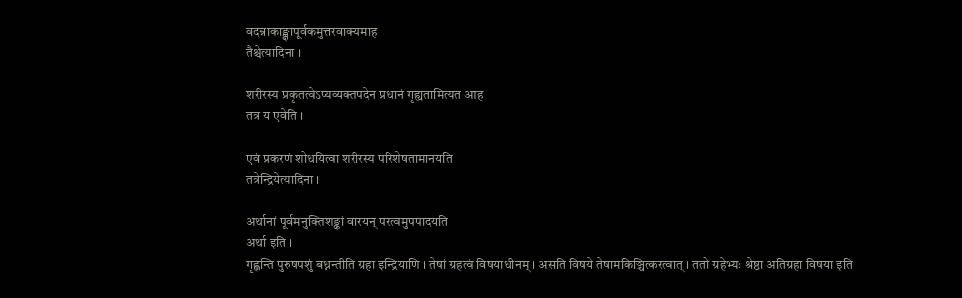वदन्नाकाङ्क्षापूर्वकमुत्तरवाक्यमाह
तैश्चेत्यादिना ।

शरीरस्य प्रकृतत्वेऽप्यव्यक्तपदेन प्रधानं गृह्यतामित्यत आह
तत्र य एवेति ।

एवं प्रकरणं शोधयित्वा शरीरस्य परिशेषतामानयति
तत्रेन्द्रियेत्यादिना ।

अर्थानां पूर्वमनुक्तिशङ्कां वारयन् परत्वमुपपादयति
अर्था इति ।
गृह्णन्ति पुरुषपशुं बध्नन्तीति ग्रहा इन्द्रियाणि । तेषां ग्रहत्वं विषयाधीनम् । असति विषये तेषामकिञ्चित्करत्वात् । ततो ग्रहेभ्यः श्रेष्ठा अतिग्रहा विषया इति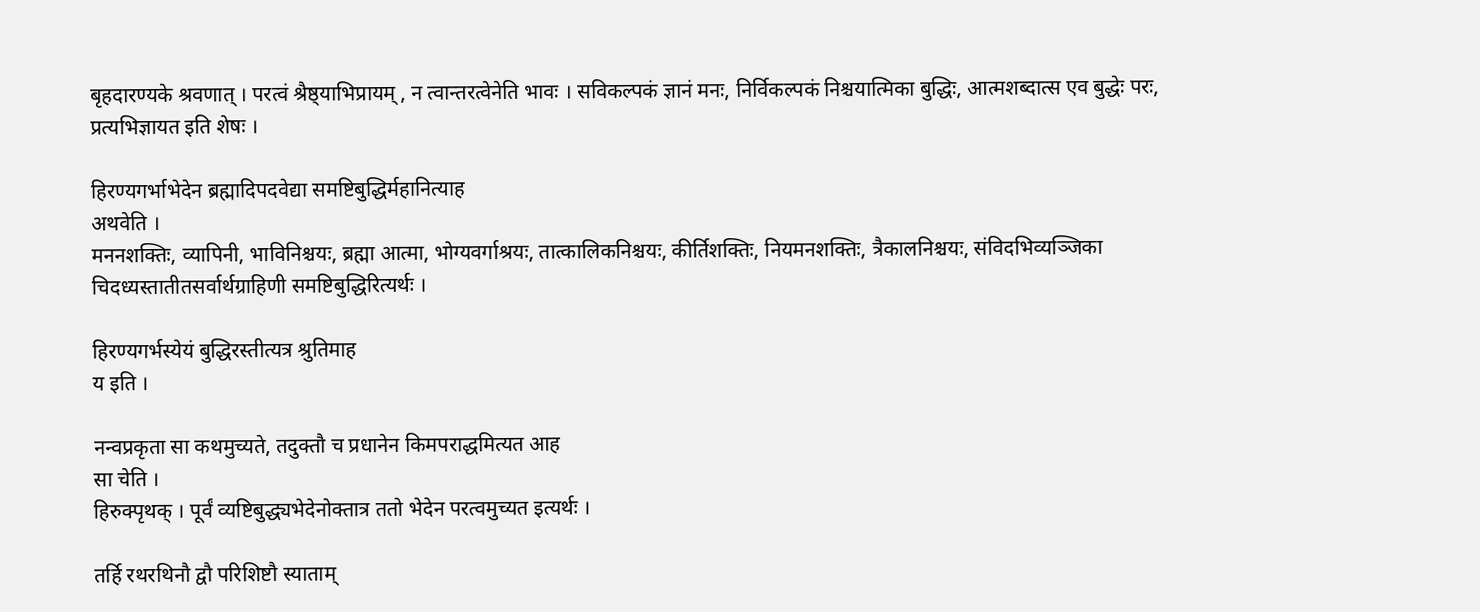बृहदारण्यके श्रवणात् । परत्वं श्रैष्ठ्याभिप्रायम् , न त्वान्तरत्वेनेति भावः । सविकल्पकं ज्ञानं मनः, निर्विकल्पकं निश्चयात्मिका बुद्धिः, आत्मशब्दात्स एव बुद्धेः परः, प्रत्यभिज्ञायत इति शेषः ।

हिरण्यगर्भाभेदेन ब्रह्मादिपदवेद्या समष्टिबुद्धिर्महानित्याह
अथवेति ।
मननशक्तिः, व्यापिनी, भाविनिश्चयः, ब्रह्मा आत्मा, भोग्यवर्गाश्रयः, तात्कालिकनिश्चयः, कीर्तिशक्तिः, नियमनशक्तिः, त्रैकालनिश्चयः, संविदभिव्यञ्जिका चिदध्यस्तातीतसर्वार्थग्राहिणी समष्टिबुद्धिरित्यर्थः ।

हिरण्यगर्भस्येयं बुद्धिरस्तीत्यत्र श्रुतिमाह
य इति ।

नन्वप्रकृता सा कथमुच्यते, तदुक्तौ च प्रधानेन किमपराद्धमित्यत आह
सा चेति ।
हिरुक्पृथक् । पूर्वं व्यष्टिबुद्ध्यभेदेनोक्तात्र ततो भेदेन परत्वमुच्यत इत्यर्थः ।

तर्हि रथरथिनौ द्वौ परिशिष्टौ स्याताम्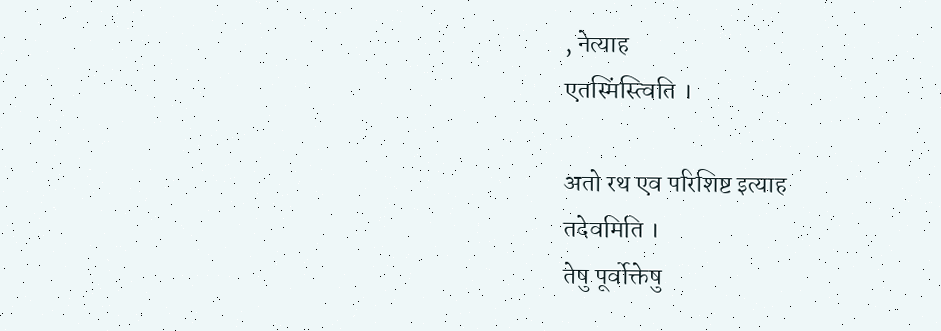, नेत्याह
एतस्मिंस्त्विति ।

अतो रथ एव परिशिष्ट इत्याह
तदेवमिति ।
तेषु पूर्वोक्तेषु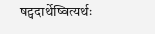षट्पदार्थेष्वित्यर्थः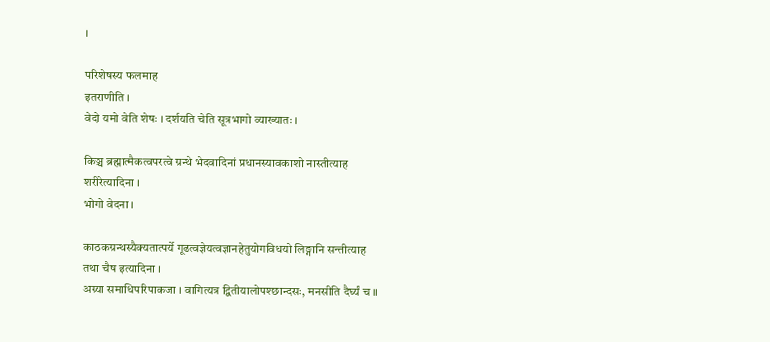।

परिशेषस्य फलमाह
इतराणीति ।
वेदो यमो वेति शेषः । दर्शयति चेति सूत्रभागो व्याख्यातः ।

किञ्च ब्रह्मात्मैकत्वपरत्वे ग्रन्थे भेदवादिनां प्रधानस्यावकाशो नास्तीत्याह
शरीरेत्यादिना ।
भोगो वेदना ।

काठकग्रन्थस्यैक्यतात्पर्ये गूढत्वज्ञेयत्वज्ञानहेतुयोगविधयो लिङ्गानि सन्तीत्याह
तथा चैष इत्यादिना ।
अग्र्या समाधिपरिपाकजा । वागित्यत्र द्वितीयालोपश्छान्दसः, मनसीति दैर्घ्यं च ॥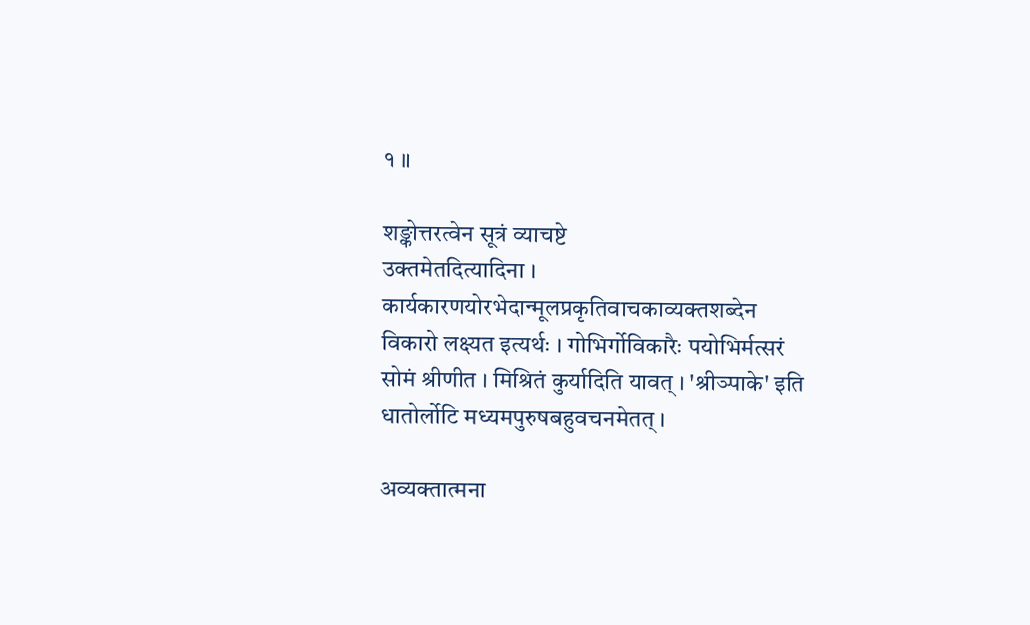१ ॥

शङ्कोत्तरत्वेन सूत्रं व्याचष्टे
उक्तमेतदित्यादिना ।
कार्यकारणयोरभेदान्मूलप्रकृतिवाचकाव्यक्तशब्देन विकारो लक्ष्यत इत्यर्थः । गोभिर्गोविकारैः पयोभिर्मत्सरं सोमं श्रीणीत । मिश्रितं कुर्यादिति यावत् । 'श्रीञ्पाके' इति धातोर्लोटि मध्यमपुरुषबहुवचनमेतत् ।

अव्यक्तात्मना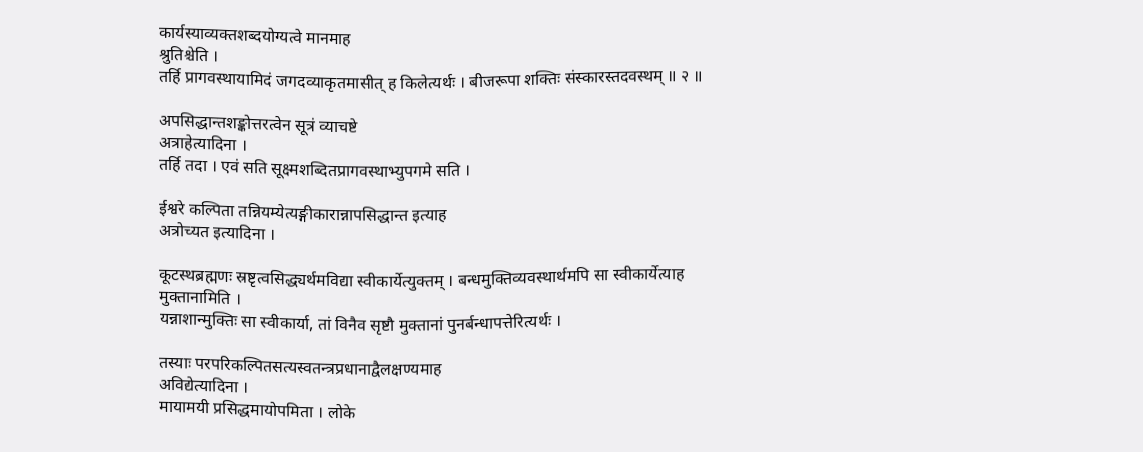कार्यस्याव्यक्तशब्दयोग्यत्वे मानमाह
श्रुतिश्चेति ।
तर्हि प्रागवस्थायामिदं जगदव्याकृतमासीत् ह किलेत्यर्थः । बीजरूपा शक्तिः संस्कारस्तदवस्थम् ॥ २ ॥

अपसिद्धान्तशङ्कोत्तरत्वेन सूत्रं व्याचष्टे
अत्राहेत्यादिना ।
तर्हि तदा । एवं सति सूक्ष्मशब्दितप्रागवस्थाभ्युपगमे सति ।

ईश्वरे कल्पिता तन्नियम्येत्यङ्गीकारान्नापसिद्धान्त इत्याह
अत्रोच्यत इत्यादिना ।

कूटस्थब्रह्मणः स्रष्टृत्वसिद्ध्यर्थमविद्या स्वीकार्येत्युक्तम् । बन्धमुक्तिव्यवस्थार्थमपि सा स्वीकार्येत्याह
मुक्तानामिति ।
यन्नाशान्मुक्तिः सा स्वीकार्या, तां विनैव सृष्टौ मुक्तानां पुनर्बन्धापत्तेरित्यर्थः ।

तस्याः परपरिकल्पितसत्यस्वतन्त्रप्रधानाद्वैलक्षण्यमाह
अविद्येत्यादिना ।
मायामयी प्रसिद्धमायोपमिता । लोके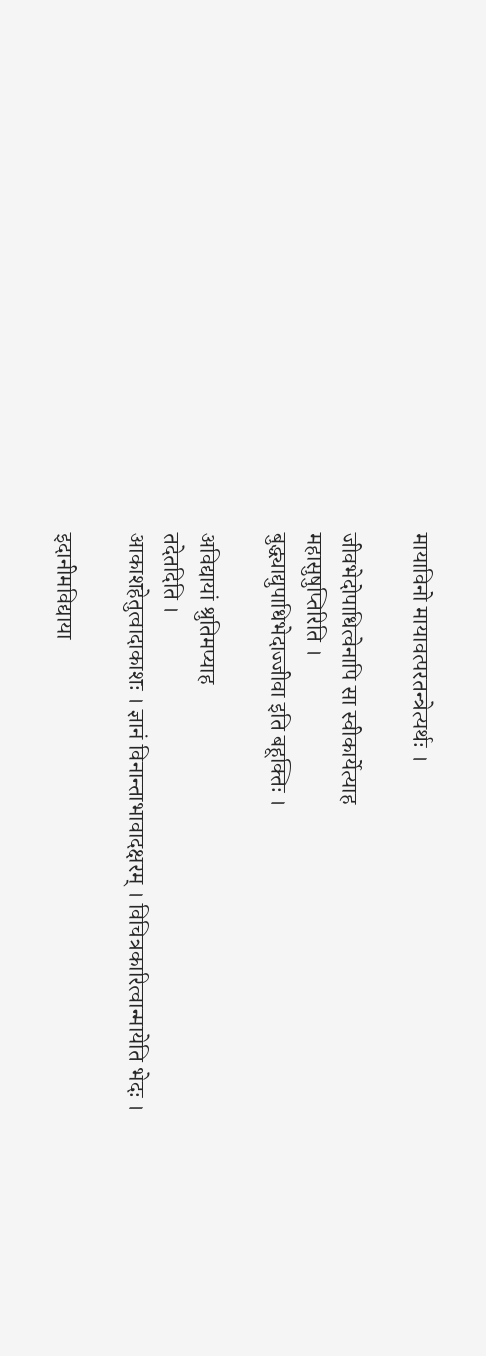मायाविनो मायावत्परतन्त्रेत्यर्थः ।

जीवभेदोपाधित्वेनापि सा स्वीकार्येत्याह
महासुषुप्तिरिति ।
बुद्ध्याद्युपाधिभेदाज्जीवा इति बहूक्तिः ।

अविद्यायां श्रुतिमप्याह
तदेतदिति ।
आकाशहेतुत्वादाकाशः । ज्ञानं विनान्ताभावादक्षरम् । विचित्रकारित्वान्मायेति भेदः ।

इदानीमविद्याया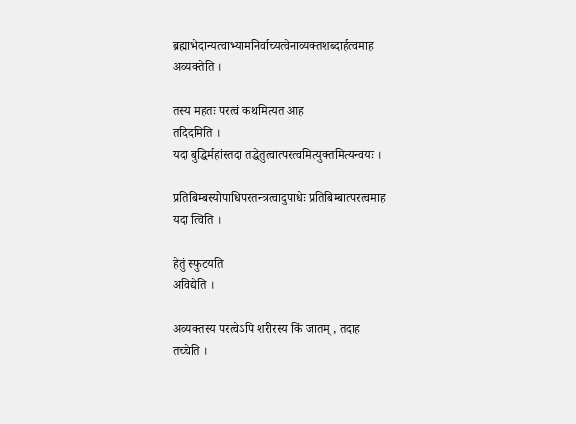ब्रह्माभेदान्यत्वाभ्यामनिर्वाच्यत्वेनाव्यक्तशब्दार्हत्वमाह
अव्यक्तेति ।

तस्य महतः परत्वं कथमित्यत आह
तदिदमिति ।
यदा बुद्धिर्महांस्तदा तद्धेतुत्वात्परत्वमित्युक्तमित्यन्वयः ।

प्रतिबिम्बस्योपाधिपरतन्त्रत्वादुपाधेः प्रतिबिम्बात्परत्वमाह
यदा त्विति ।

हेतुं स्फुटयति
अविद्येति ।

अव्यक्तस्य परत्वेऽपि शरीरस्य किं जातम् , तदाह
तच्चेति ।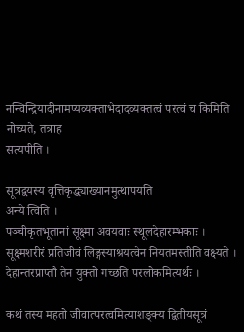नन्विन्द्रियादीनामप्यव्यक्ताभेदादव्यक्तत्वं परत्वं च किमिति नोच्यते, तत्राह
सत्यपीति ।

सूत्रद्वयस्य वृत्तिकृद्ध्याख्यानमुत्थापयति
अन्ये त्विति ।
पञ्चीकृतभूतानां सूक्ष्मा अवयवाः स्थूलदेहारम्भकाः । सूक्ष्मशरीरं प्रतिजीवं लिङ्गस्याश्रयत्वेन नियतमस्तीति वक्ष्यते । देहान्तरप्राप्तौ तेन युक्तो गच्छति परलोकमित्यर्थः ।

कथं तस्य महतो जीवात्परत्वमित्याशङ्क्य द्वितीयसूत्रं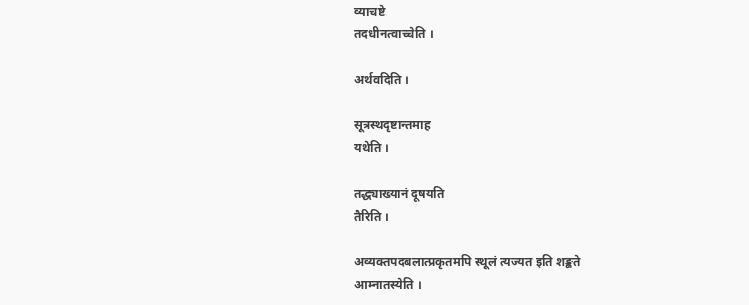व्याचष्टे
तदधीनत्वाच्चेति ।

अर्थवदिति ।

सूत्रस्थदृष्टान्तमाह
यथेति ।

तद्ध्याख्यानं दूषयति
तैरिति ।

अव्यक्तपदबलात्प्रकृतमपि स्थूलं त्यज्यत इति शङ्कते
आम्नातस्येति ।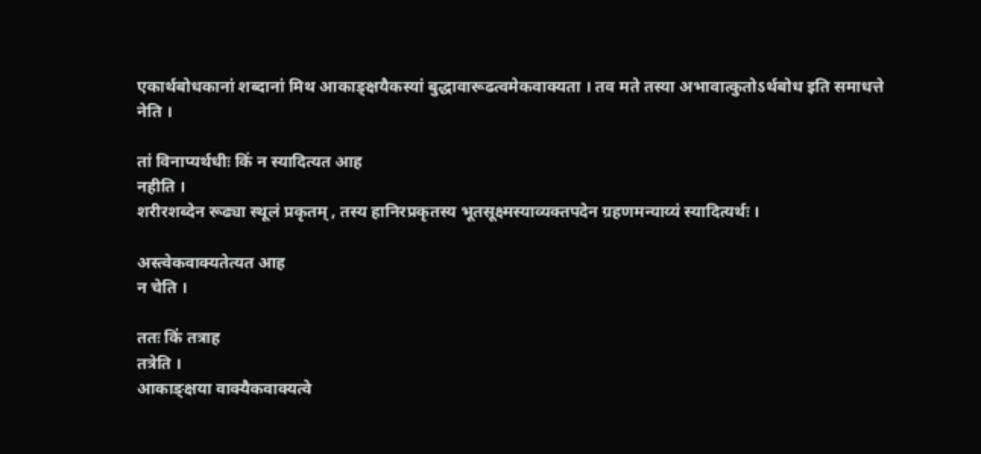एकार्थबोधकानां शब्दानां मिथ आकाङ्क्षयैकस्यां बुद्धावारूढत्वमेकवाक्यता । तव मते तस्या अभावात्कुतोऽर्थबोध इति समाधत्ते
नेति ।

तां विनाप्यर्थधीः किं न स्यादित्यत आह
नहीति ।
शरीरशब्देन रूढ्या स्थूलं प्रकृतम् , तस्य हानिरप्रकृतस्य भूतसूक्ष्मस्याव्यक्तपदेन ग्रहणमन्याय्यं स्यादित्यर्थः ।

अस्त्वेकवाक्यतेत्यत आह
न चेति ।

ततः किं तत्राह
तत्रेति ।
आकाङ्क्षया वाक्यैकवाक्यत्वे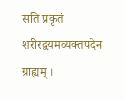सति प्रकृतं शरीरद्वयमव्यक्तपदेन ग्राह्यम् ।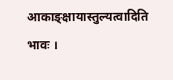आकाङ्क्षायास्तुल्यत्वादिति भावः ।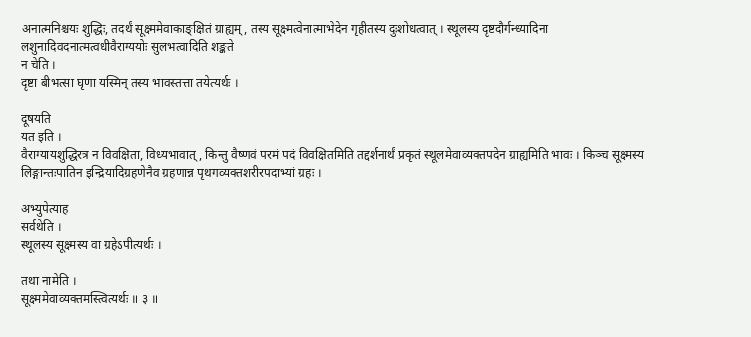अनात्मनिश्चयः शुद्धिः, तदर्थं सूक्ष्ममेवाकाङ्क्षितं ग्राह्यम् , तस्य सूक्ष्मत्वेनात्माभेदेन गृहीतस्य दुःशोधत्वात् । स्थूलस्य दृष्टदौर्गन्ध्यादिना लशुनादिवदनात्मत्वधीवैराग्ययोः सुलभत्वादिति शङ्कते
न चेति ।
दृष्टा बीभत्सा घृणा यस्मिन् तस्य भावस्तत्ता तयेत्यर्थः ।

दूषयति
यत इति ।
वैराग्यायशुद्धिरत्र न विवक्षिता, विध्यभावात् , किन्तु वैष्णवं परमं पदं विवक्षितमिति तद्दर्शनार्थं प्रकृतं स्थूलमेवाव्यक्तपदेन ग्राह्यमिति भावः । किञ्च सूक्ष्मस्य लिङ्गान्तःपातिन इन्द्रियादिग्रहणेनैव ग्रहणान्न पृथगव्यक्तशरीरपदाभ्यां ग्रहः ।

अभ्युपेत्याह
सर्वथेति ।
स्थूलस्य सूक्ष्मस्य वा ग्रहेऽपीत्यर्थः ।

तथा नामेति ।
सूक्ष्ममेवाव्यक्तमस्त्वित्यर्थः ॥ ३ ॥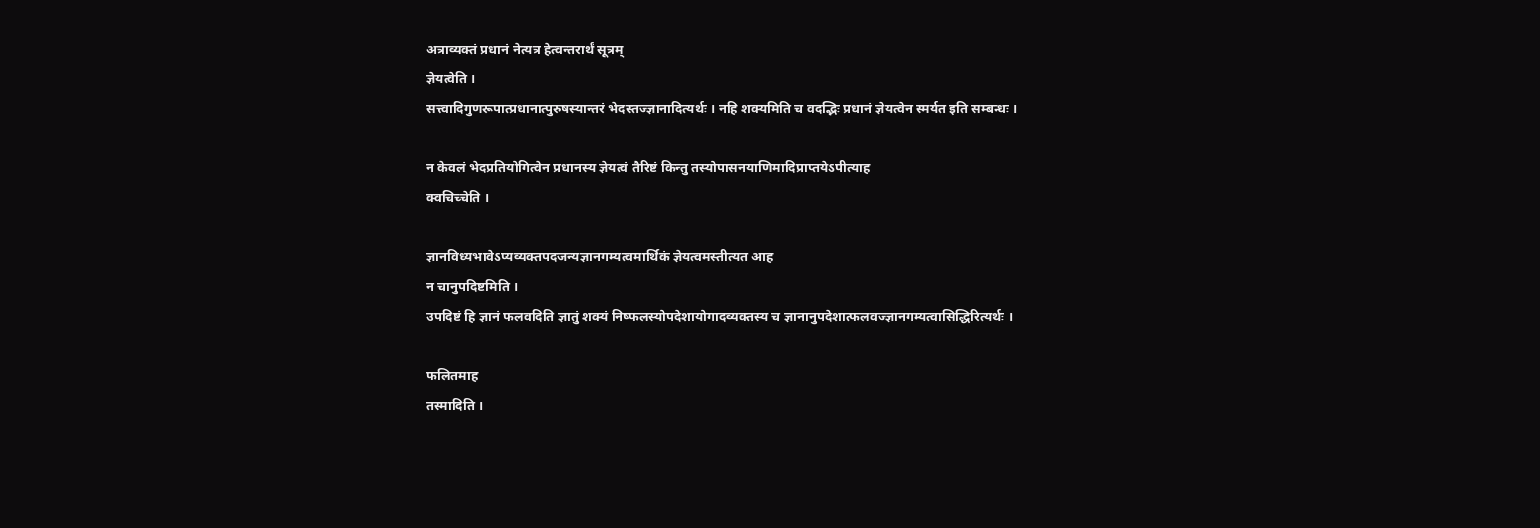अत्राव्यक्तं प्रधानं नेत्यत्र हेत्वन्तरार्थं सूत्रम्
ज्ञेयत्वेति ।
सत्त्वादिगुणरूपात्प्रधानात्पुरुषस्यान्तरं भेदस्तज्ज्ञानादित्यर्थः । नहि शक्यमिति च वदद्भिः प्रधानं ज्ञेयत्वेन स्मर्यत इति सम्बन्धः ।

न केवलं भेदप्रतियोगित्वेन प्रधानस्य ज्ञेयत्वं तैरिष्टं किन्तु तस्योपासनयाणिमादिप्राप्तयेऽपीत्याह
क्वचिच्चेति ।

ज्ञानविध्यभावेऽप्यव्यक्तपदजन्यज्ञानगम्यत्वमार्थिकं ज्ञेयत्वमस्तीत्यत आह
न चानुपदिष्टमिति ।
उपदिष्टं हि ज्ञानं फलवदिति ज्ञातुं शक्यं निष्फलस्योपदेशायोगादव्यक्तस्य च ज्ञानानुपदेशात्फलवज्ज्ञानगम्यत्वासिद्धिरित्यर्थः ।

फलितमाह
तस्मादिति ।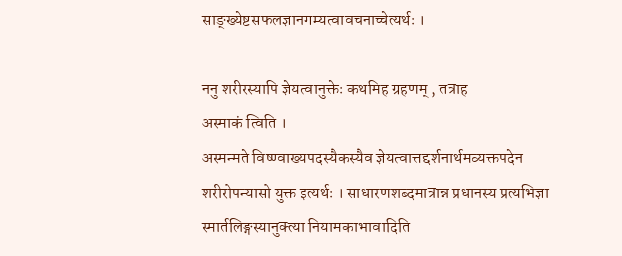साङ्ख्येष्टसफलज्ञानगम्यत्वावचनाच्चेत्यर्थः ।

ननु शरीरस्यापि ज्ञेयत्वानुक्तेः कथमिह ग्रहणम् , तत्राह
अस्माकं त्विति ।
अस्मन्मते विष्ण्वाख्यपदस्यैकस्यैव ज्ञेयत्वात्तद्दर्शनार्थमव्यक्तपदेन शरीरोपन्यासो युक्त इत्यर्थः । साधारणशब्दमात्रान्न प्रधानस्य प्रत्यभिज्ञा स्मार्तलिङ्गस्यानुक्त्या नियामकाभावादिति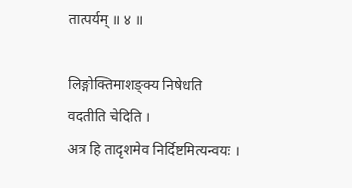तात्पर्यम् ॥ ४ ॥

लिङ्गोक्तिमाशङ्क्य निषेधति
वदतीति चेदिति ।
अत्र हि तादृशमेव निर्दिष्टमित्यन्वयः ।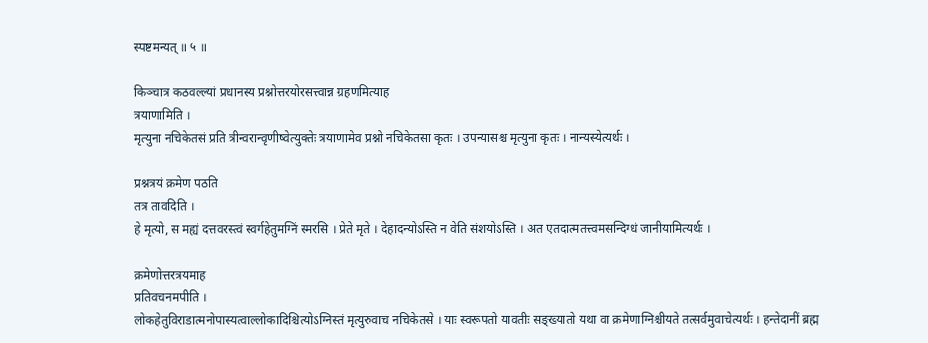स्पष्टमन्यत् ॥ ५ ॥

किञ्चात्र कठवल्ल्यां प्रधानस्य प्रश्नोत्तरयोरसत्त्वान्न ग्रहणमित्याह
त्रयाणामिति ।
मृत्युना नचिकेतसं प्रति त्रीन्वरान्वृणीष्वेत्युक्तेः त्रयाणामेव प्रश्नो नचिकेतसा कृतः । उपन्यासश्च मृत्युना कृतः । नान्यस्येत्यर्थः ।

प्रश्नत्रयं क्रमेण पठति
तत्र तावदिति ।
हे मृत्यो, स मह्यं दत्तवरस्त्वं स्वर्गहेतुमग्निं स्मरसि । प्रेते मृते । देहादन्योऽस्ति न वेति संशयोऽस्ति । अत एतदात्मतत्त्वमसन्दिग्धं जानीयामित्यर्थः ।

क्रमेणोत्तरत्रयमाह
प्रतिवचनमपीति ।
लोकहेतुविराडात्मनोपास्यत्वाल्लोकादिश्चित्योऽग्निस्तं मृत्युरुवाच नचिकेतसे । याः स्वरूपतो यावतीः सङ्ख्यातो यथा वा क्रमेणाग्निश्चीयते तत्सर्वमुवाचेत्यर्थः । हन्तेदानीं ब्रह्म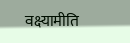वक्ष्यामीति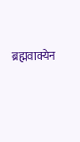ब्रह्मवाक्येन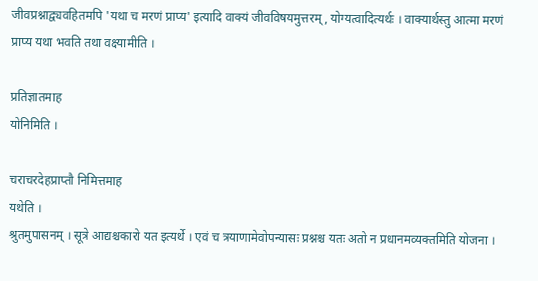जीवप्रश्नाद्व्यवहितमपि 'यथा च मरणं प्राप्य' इत्यादि वाक्यं जीवविषयमुत्तरम् , योग्यत्वादित्यर्थः । वाक्यार्थस्तु आत्मा मरणं प्राप्य यथा भवति तथा वक्ष्यामीति ।

प्रतिज्ञातमाह
योनिमिति ।

चराचरदेहप्राप्तौ निमित्तमाह
यथेति ।
श्रुतमुपासनम् । सूत्रे आद्यश्चकारो यत इत्यर्थे । एवं च त्रयाणामेवोपन्यासः प्रश्नश्च यतः अतो न प्रधानमव्यक्तमिति योजना ।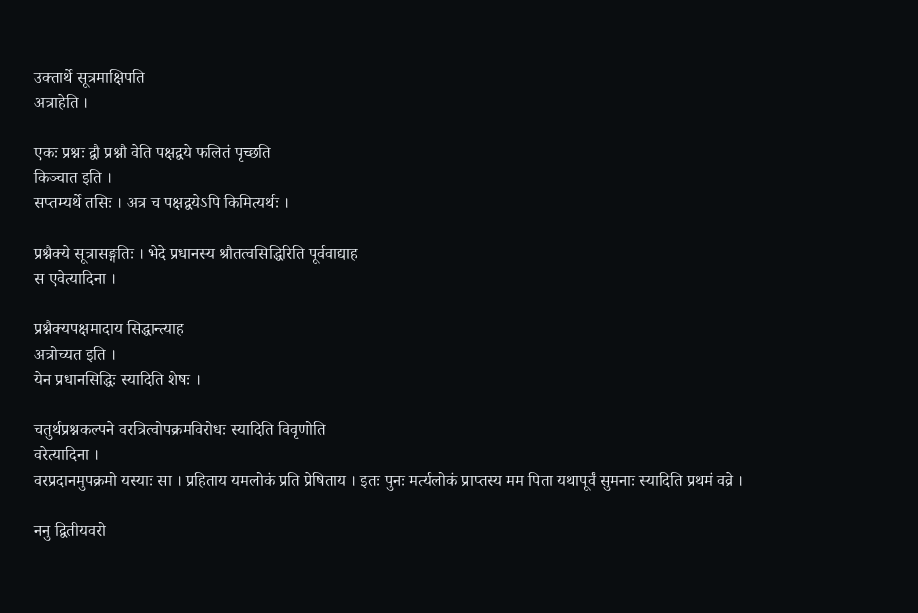उक्तार्थे सूत्रमाक्षिपति
अत्राहेति ।

एकः प्रश्नः द्वौ प्रश्नौ वेति पक्षद्वये फलितं पृच्छति
किञ्चात इति ।
सप्तम्यर्थे तसिः । अत्र च पक्षद्वयेऽपि किमित्यर्थः ।

प्रश्नैक्ये सूत्रासङ्गतिः । भेदे प्रधानस्य श्रौतत्वसिद्धिरिति पूर्ववाद्याह
स एवेत्यादिना ।

प्रश्नैक्यपक्षमादाय सिद्धान्त्याह
अत्रोच्यत इति ।
येन प्रधानसिद्धिः स्यादिति शेषः ।

चतुर्थप्रश्नकल्पने वरत्रित्वोपक्रमविरोधः स्यादिति विवृणोति
वरेत्यादिना ।
वरप्रदानमुपक्रमो यस्याः सा । प्रहिताय यमलोकं प्रति प्रेषिताय । इतः पुनः मर्त्यलोकं प्राप्तस्य मम पिता यथापूर्वं सुमनाः स्यादिति प्रथमं वव्रे ।

ननु द्वितीयवरो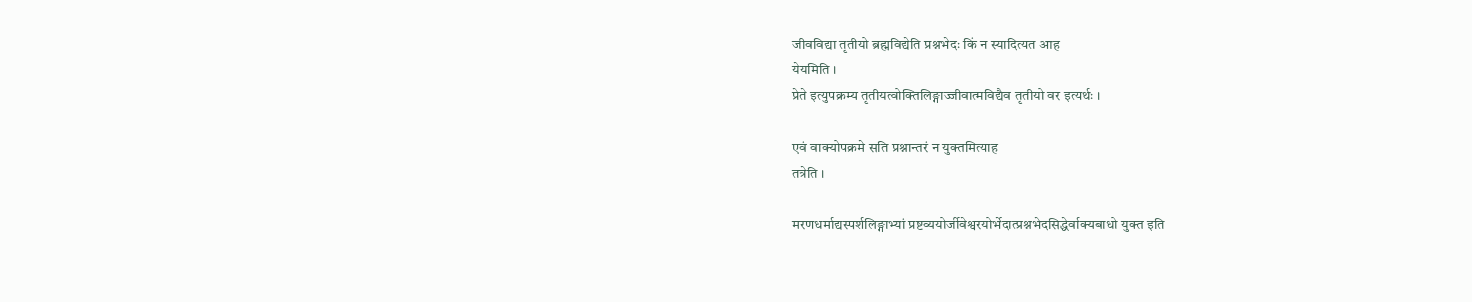जीवविद्या तृतीयो ब्रह्मविद्येति प्रश्नभेदः किं न स्यादित्यत आह
येयमिति ।
प्रेते इत्युपक्रम्य तृतीयत्वोक्तिलिङ्गाज्जीवात्मविद्यैव तृतीयो वर इत्यर्थः ।

एवं वाक्योपक्रमे सति प्रश्नान्तरं न युक्तमित्याह
तत्रेति ।

मरणधर्माद्यस्पर्शलिङ्गाभ्यां प्रष्टव्ययोर्जीवेश्वरयोर्भेदात्प्रश्नभेदसिद्धेर्वाक्यबाधो युक्त इति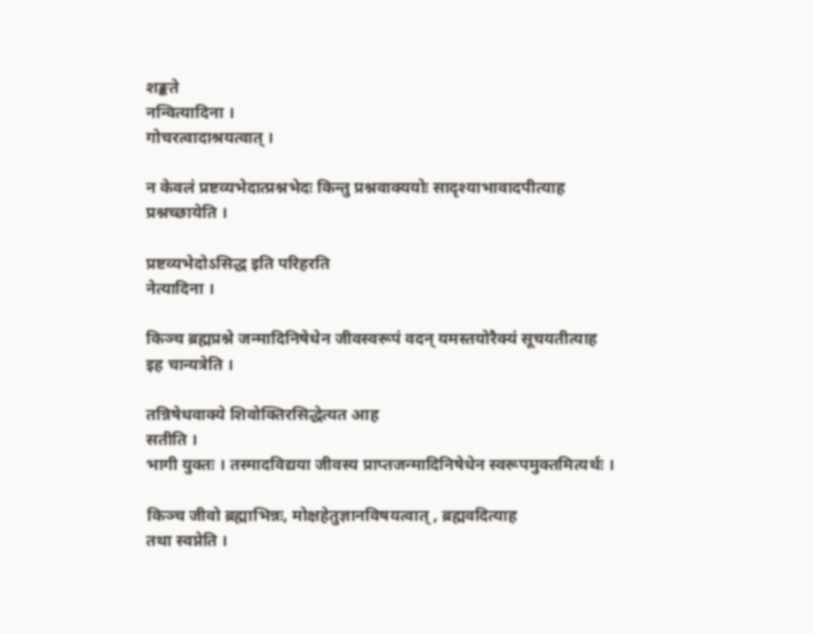शङ्कते
नन्वित्यादिना ।
गोचरत्वादाश्रयत्वात् ।

न केवलं प्रष्टव्यभेदात्प्रश्नभेदः किन्तु प्रश्नवाक्ययोः सादृश्याभावादपीत्याह
प्रश्नच्छायेति ।

प्रष्टव्यभेदोऽसिद्ध इति परिहरति
नेत्यादिना ।

किञ्च ब्रह्मप्रश्ने जन्मादिनिषेधेन जीवस्वरूपं वदन् यमस्तयोरैक्यं सूचयतीत्याह
इह चान्यत्रेति ।

तन्निषेधवाक्ये शिवोक्तिरसिद्धेत्यत आह
सतीति ।
भागी युक्तः । तस्मादविद्यया जीवस्य प्राप्तजन्मादिनिषेधेन स्वरूपमुक्तमित्यर्थः ।

किञ्च जीवो ब्रह्माभिन्नः, मोक्षहेतुज्ञानविषयत्वात् , ब्रह्मवदित्याह
तथा स्वप्नेति ।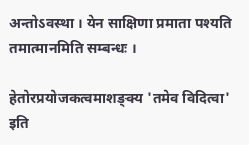अन्तोऽवस्था । येन साक्षिणा प्रमाता पश्यति तमात्मानमिति सम्बन्धः ।

हेतोरप्रयोजकत्वमाशङ्क्य 'तमेव विदित्वा' इति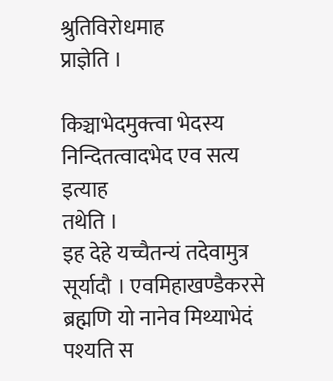श्रुतिविरोधमाह
प्राज्ञेति ।

किञ्चाभेदमुक्त्वा भेदस्य निन्दितत्वादभेद एव सत्य इत्याह
तथेति ।
इह देहे यच्चैतन्यं तदेवामुत्र सूर्यादौ । एवमिहाखण्डैकरसे ब्रह्मणि यो नानेव मिथ्याभेदं पश्यति स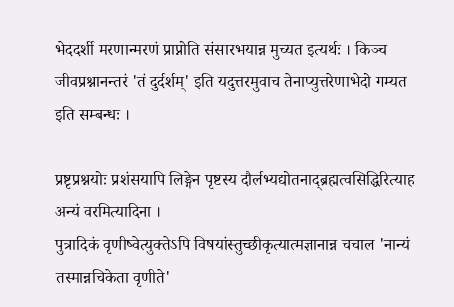भेददर्शी मरणान्मरणं प्राप्नोति संसारभयान्न मुच्यत इत्यर्थः । किञ्च जीवप्रश्नानन्तरं 'तं दुर्दर्शम्' इति यदुत्तरमुवाच तेनाप्युत्तरेणाभेदो गम्यत इति सम्बन्धः ।

प्रष्टृप्रश्नयोः प्रशंसयापि लिङ्गेन पृष्टस्य दौर्लभ्यद्योतनाद्ब्रह्मत्वसिद्धिरित्याह
अन्यं वरमित्यादिना ।
पुत्रादिकं वृणीष्वेत्युक्तेऽपि विषयांस्तुच्छीकृत्यात्मज्ञानान्न चचाल 'नान्यं तस्मान्नचिकेता वृणीते'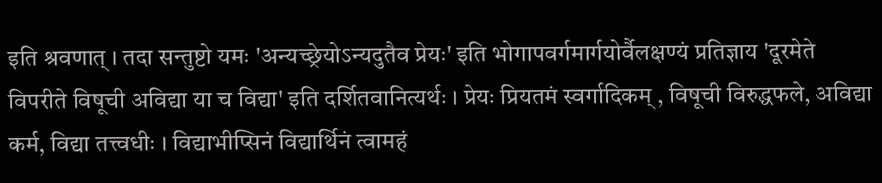इति श्रवणात् । तदा सन्तुष्टो यमः 'अन्यच्छ्रेयोऽन्यदुतैव प्रेयः' इति भोगापवर्गमार्गयोर्वैलक्षण्यं प्रतिज्ञाय 'दूरमेते विपरीते विषूची अविद्या या च विद्या' इति दर्शितवानित्यर्थः । प्रेयः प्रियतमं स्वर्गादिकम् , विषूची विरुद्धफले, अविद्या कर्म, विद्या तत्त्वधीः । विद्याभीप्सिनं विद्यार्थिनं त्वामहं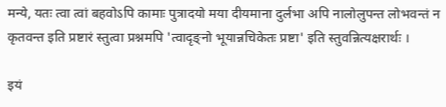मन्ये, यतः त्वा त्वां बहवोऽपि कामाः पुत्रादयो मया दीयमाना दुर्लभा अपि नालोलुपन्त लोभवन्तं न कृतवन्त इति प्रष्टारं स्तुत्वा प्रश्नमपि 'त्वादृङ्नो भूयान्नचिकेतः प्रष्टा' इति स्तुवन्नित्यक्षरार्थः ।

इयं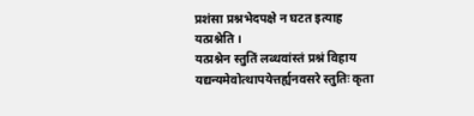प्रशंसा प्रश्नभेदपक्षे न घटत इत्याह
यत्प्रश्नेति ।
यत्प्रश्नेन स्तुतिं लब्धवांस्तं प्रश्नं विहाय यद्यन्यमेवोत्थापयेत्तर्ह्यनवसरे स्तुतिः कृता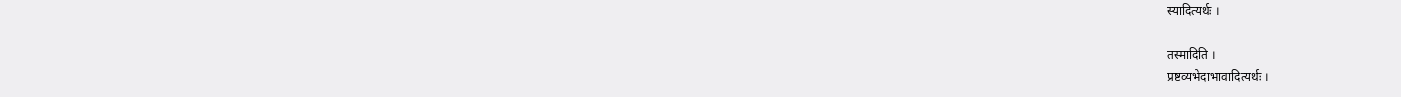स्यादित्यर्थः ।

तस्मादिति ।
प्रष्टव्यभेदाभावादित्यर्थः ।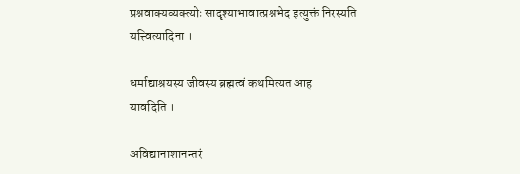प्रश्नवाक्यव्यक्त्योः सादृश्याभावात्प्रश्नभेद इत्युक्तं निरस्यति
यत्त्वित्यादिना ।

धर्माद्याश्रयस्य जीवस्य ब्रह्मत्वं कथमित्यत आह
यावदिति ।

अविद्यानाशानन्तरं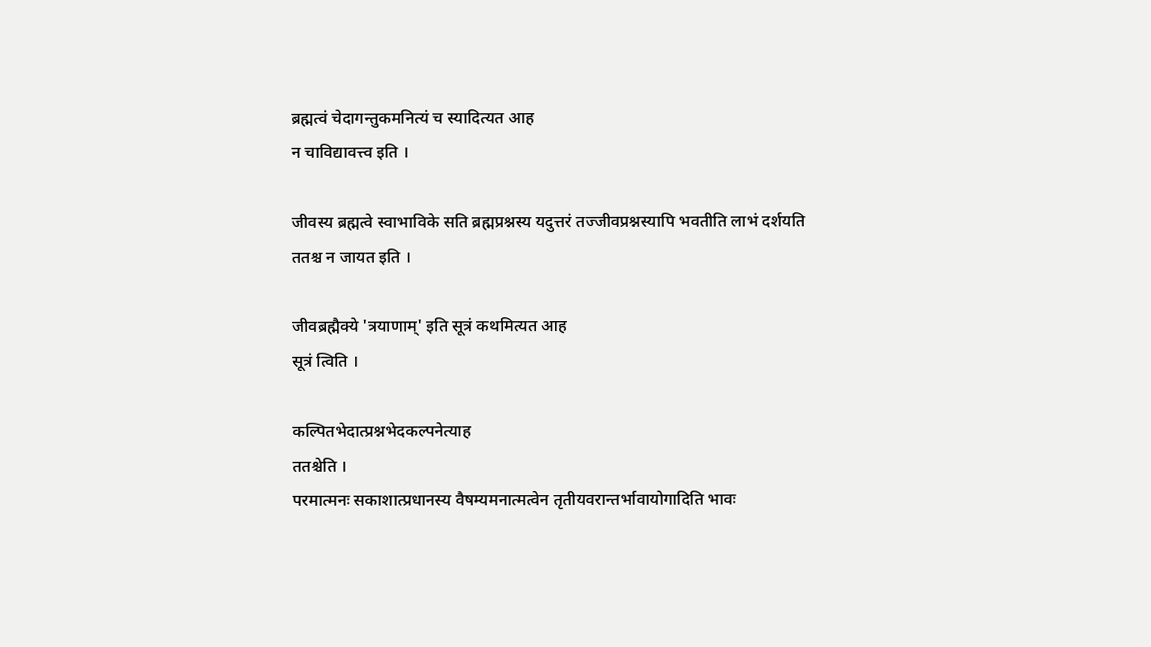ब्रह्मत्वं चेदागन्तुकमनित्यं च स्यादित्यत आह
न चाविद्यावत्त्व इति ।

जीवस्य ब्रह्मत्वे स्वाभाविके सति ब्रह्मप्रश्नस्य यदुत्तरं तज्जीवप्रश्नस्यापि भवतीति लाभं दर्शयति
ततश्च न जायत इति ।

जीवब्रह्मैक्ये 'त्रयाणाम्' इति सूत्रं कथमित्यत आह
सूत्रं त्विति ।

कल्पितभेदात्प्रश्नभेदकल्पनेत्याह
ततश्चेति ।
परमात्मनः सकाशात्प्रधानस्य वैषम्यमनात्मत्वेन तृतीयवरान्तर्भावायोगादिति भावः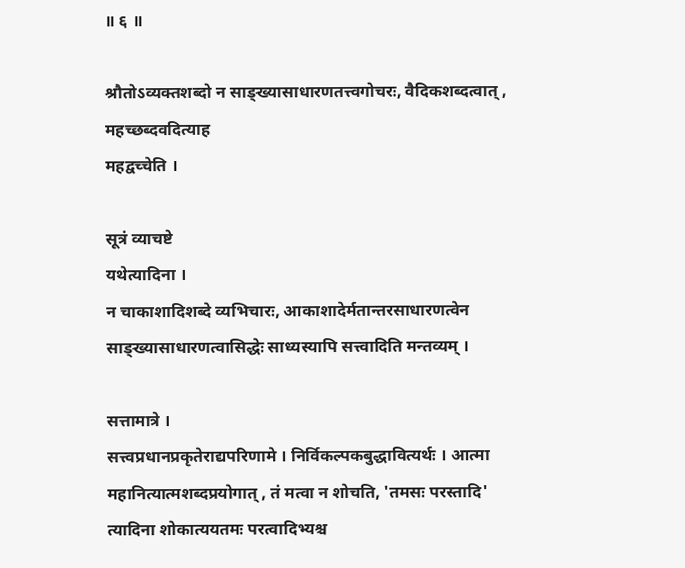॥ ६ ॥

श्रौतोऽव्यक्तशब्दो न साङ्ख्यासाधारणतत्त्वगोचरः, वैदिकशब्दत्वात् , महच्छब्दवदित्याह
महद्वच्चेति ।

सूत्रं व्याचष्टे
यथेत्यादिना ।
न चाकाशादिशब्दे व्यभिचारः, आकाशादेर्मतान्तरसाधारणत्वेन साङ्ख्यासाधारणत्वासिद्धेः साध्यस्यापि सत्त्वादिति मन्तव्यम् ।

सत्तामात्रे ।
सत्त्वप्रधानप्रकृतेराद्यपरिणामे । निर्विकल्पकबुद्धावित्यर्थः । आत्मा महानित्यात्मशब्दप्रयोगात् , तं मत्वा न शोचति, 'तमसः परस्तादि' त्यादिना शोकात्ययतमः परत्वादिभ्यश्च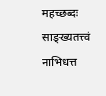महच्छब्दः साङ्ख्यतत्त्वं नाभिधत्त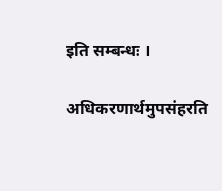इति सम्बन्धः ।

अधिकरणार्थमुपसंहरति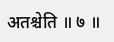अतश्चेति ॥ ७ ॥